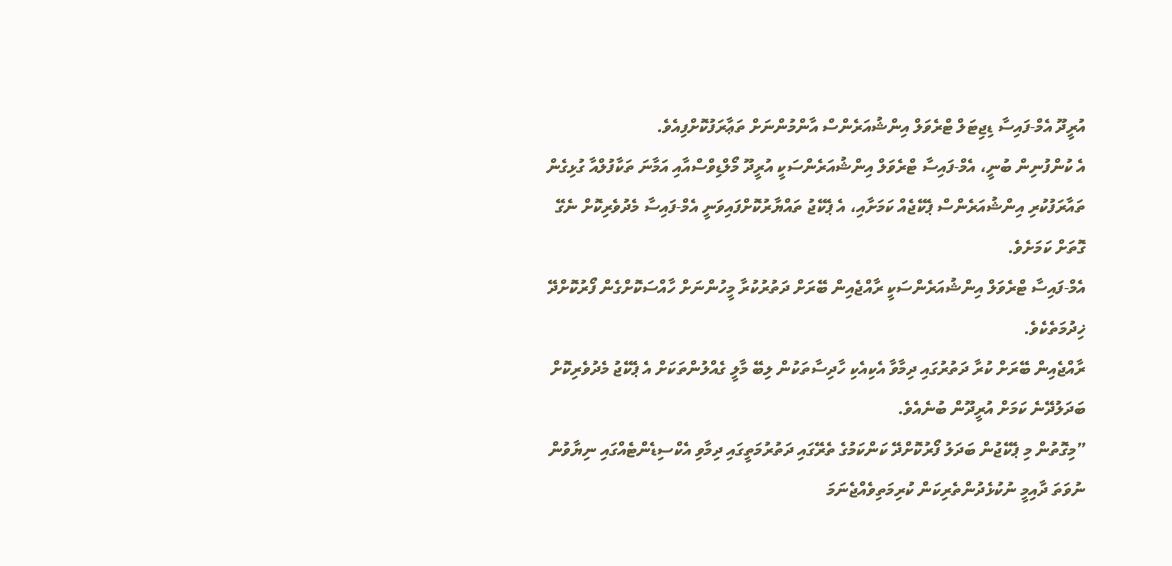އުރީދޫ އެމް-ފައިސާ ޑިޖިޓަލް ޓްރެވަލް އިންޝުއަރެންސް އާންމުންނަށް ތަޢާރަފުކޮށްފިއެވެ.
އެ ކުންފުނިން ބުނީ، އެމް-ފައިސާ ޓްރެވަލް އިންޝުއަރެންސަކީ އުރީދޫ މޯލްޑިވްސްއާއި އަމާނަ ތަކާފުލްއާ ގުޅިގެން ތައާރަފުކުރި އިންޝުއަރެންސް ޕެކޭޖެއް ކަމަށާއި، އެ ޕެކޭޖު ތައްޔާރުކޮށްފައިވަނީ އެމް-ފައިސާ މެދުވެރިކޮށް ނެގޭ ގޮތަށް ކަމަށެވެ.
އެމް-ފައިސާ ޓްރެވަލް އިންޝުއަރެންސަކީ ރާއްޖެއިން ބޭރަށް ދަތުރުކުރާ މީހުންނަށް ހާއްސަކޮށްގެން ފޯރުކޮށްދޭ ޚިދުމަތެކެވެ.
ރާއްޖެއިން ބޭރަށް ކުރާ ދަތުރުގައި ދިމާވާ އެކިއެކި ހާދިސާތަކުން ލިބޭ މާލީ ގެއްލުންތަކަށް އެ ޕެކޭޖު މެދުވެރިކޮށް ބަދަލުދޭނެ ކަމަށް އުރީދޫން ބުނެއެވެ.
”މިގޮތުން މި ޕެކޭޖުން ބަދަލު ފޯރުކޮށްދޭ ކަންކަމުގެ ތެރޭގައި ދަތުރުމަތީގައި ދިމާވި އެކްސިޑެންޓެއްގައި ނިޔާވުން ނުވަތަ ދާއިމީ ނުކުޅެދުންތެރިކަން ކުރިމަތިވެއްޖެނަމަ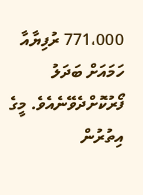771،000 ރުފިޔާއާ ހަމައަށް ބަދަލު ފޯރުކޮށްދެވޭނެއެވެ. މީގެ އިތުރުން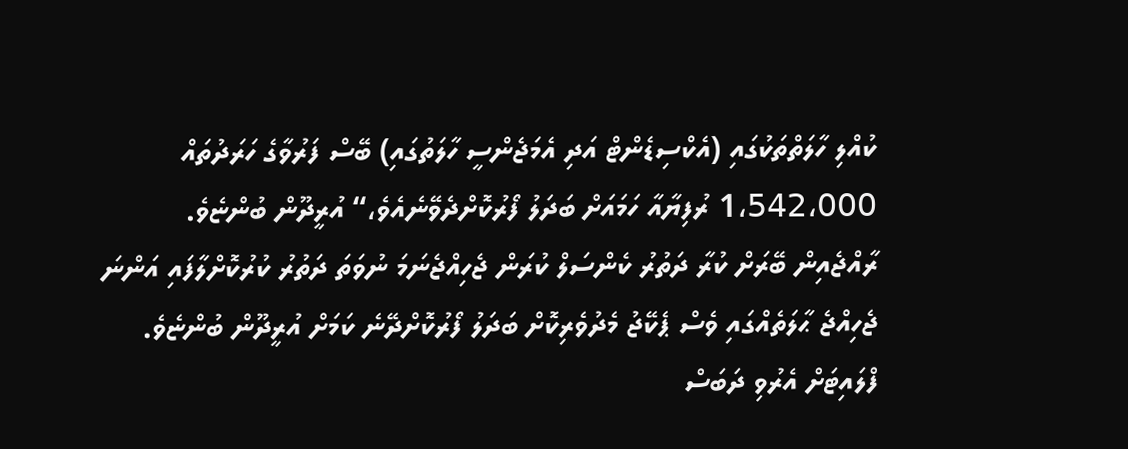ކުއްލި ހާލަތްތަކުގައި (އެކްސިޑެންޓް އަދި އެމަޖެންސީ ހާލަތުގައި) ބޭސް ފަރުވާގެ ހަރަދުތައް 1،542،000 ރުފިޔާއާ ހަމައަށް ބަދަލު ފޯރުކޮށްދެވޭނެއެވެ،“ އުރީދޫން ބުންޏެވެ.
ރާއްޖެއިން ބޭރަށް ކުރާ ދަތުރު ކެންސަލް ކުރަން ޖެހިއްޖެނަމަ ނުވަތަ ދަތުރު ކުރުކޮށްލާފައި އަންނަ ޖެހިއްޖެ ޙާލަތެއްގައި ވެސް ޕެކޭޖު މެދުވެރިކޮށް ބަދަލު ފޯރުކޮށްދޭނެ ކަމަށް އުރީދޫން ބުންޏެވެ.
ފްލައިޓަށް އެރުވި ދަބަސް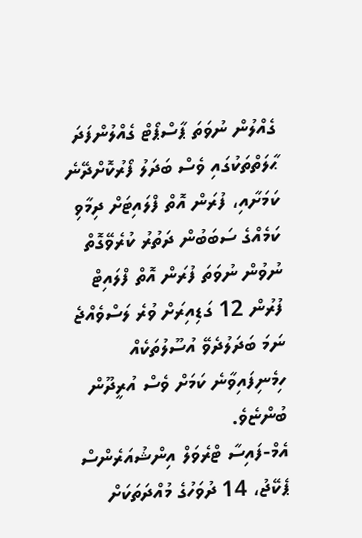ގެއްލުން ނުވަތަ ޕާސްޕޯޓް ގެއްލުންފަދަ ޙާލަތްތަކުގައި ވެސް ބަދަލު ފޯރުކޮށްދޭނެ ކަމަށާއި، ފުރަން އޮތް ފްލައިޓަށް ދިމާވި ކަމެއްގެ ސަބަބުން ދަތުރު ކުރެވޭގޮތް ނުވުން ނުވަތަ ފުރަން އޮތް ފްލައިޓް ފުރުން 12 ގަޑިއިރަށް ވުރެ ލަސްވެއްޖެ ނަމަ ބަދަލުދެވޭ އުސޫލުތަކެއް ހިމެނިފައިވާނެ ކަމަށް ވެސް އުރީދޫން ބުންޏެވެ.
އެމް-ފައިސާ ޓްރެވަލް އިންޝުއަރެންސް ޕެކޭޖު، 14 ދުވަހުގެ މުއްދަތަކަށް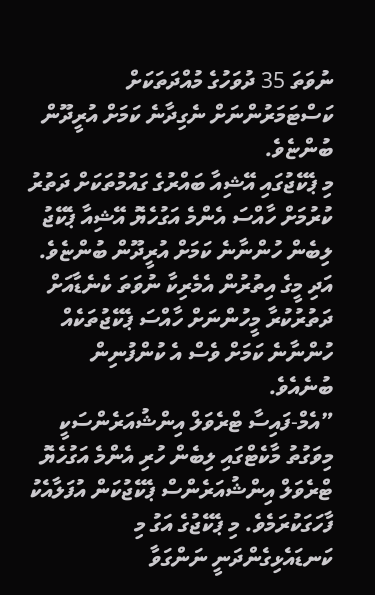ނުވަތަ 35 ދުވަހުގެ މުއްދަތަކަށް ކަސްޓަމަރުންނަށް ނެގިދާނެ ކަމަށް އުރީދޫން ބުންޏެވެ.
މި ޕެކޭޖުގައި އޭޝިއާ ބައްރުގެ ގައުމުތަކަށް ދަތުރު ކުރުމަށް ހާއްސަ އެންމެ އަގުހެޔޮ އޭޝިއާ ޕެކޭޖު ލިބެން ހުންނާނެ ކަމަށް އުރީދޫން ބުންޏެވެ. އަދި މީގެ އިތުރުން އެމެރިކާ ނުވަތަ ކެނެޑާއަށް ދަތުރުކުރާ މީހުންނަށް ހާއްސަ ޕެކޭޖުތަކެއް ހުންނާނެ ކަމަށް ވެސް އެ ކުންފުނިން ބުނެއެވެ.
”އެމް-ފައިސާ ޓްރެވަލް އިންޝުއަރެންސަކީ މިވަގުތު މާކެޓްގައި ލިބެން ހުރި އެންމެ އަގުހެޔޮ ޓްރެވަލް އިންޝުއަރެންސް ޕެކޭޖުކަން އުފަލާއެކު ފާހަގަކުރަމެވެ. މި ޕެކޭޖުގެ އަގު މި ކަނޑައެޅިގެންދަނީ ނަންގަވާ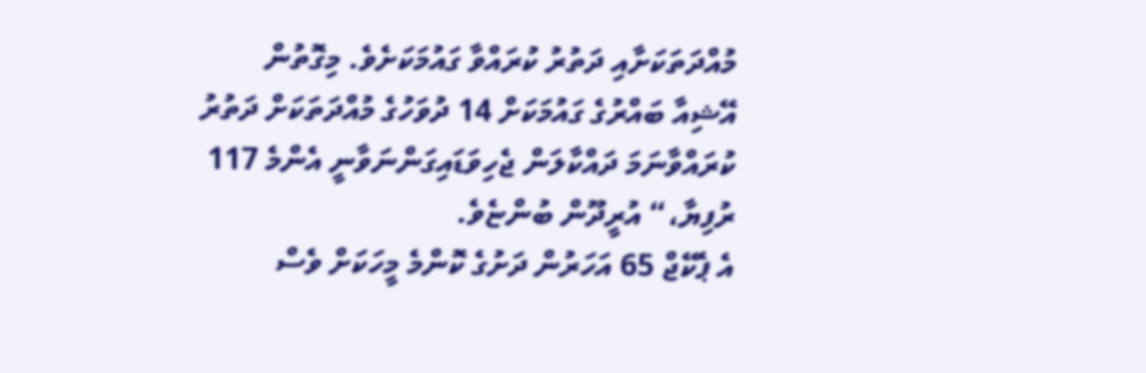މުއްދަތަކަށާއި ދަތުރު ކުރައްވާ ގައުމަކަށެވެ. މިގޮތުން އޭޝިއާ ބައްރުގެ ގައުމަކަށް 14 ދުވަހުގެ މުއްދަތަކަށް ދަތުރު ކުރައްވާނަމަ ދައްކާލަން ޖެހިވަޑައިގަންނަވާނީ އެންމެ 117 ރުފިޔާ،“ އުރީދޫން ބުންޏެވެ.
އެ ޕެކޭޖް 65 އަހަރުން ދަށުގެ ކޮންމެ މީހަކަށް ވެސް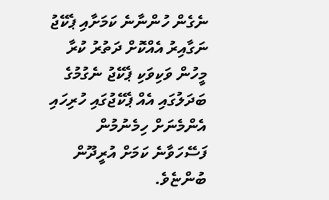ނެގެން ހުންނާނެ ކަމަށާއި ޕެކޭޖު ނަގާއިރު އެއްކޮށް ދަތުރު ކުރާ މީހުން ވަކިވަކި ޕެކޭޖު ނެގުމުގެ ބަދަލުގައި އެއް ޕެކޭޖުގައި ހުރިހައި އެންމެނަށް ހިމެނުމުން ފަސޭހަވާނެ ކަމަށް އުރީދޫން ބުންޏެވެ.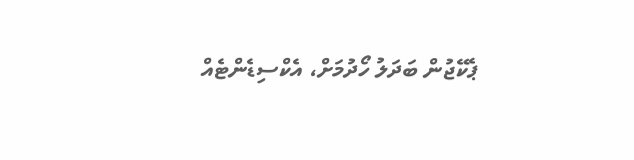ޕެކޭޖުން ބަދަލު ހޯދުމަށް، އެކްސިޑެންޓެއް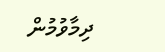ދިމާވުމުން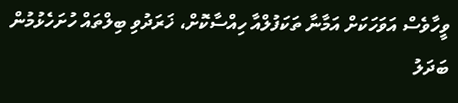ވީހާވެސް އަވަހަކަށް އަމާނާ ތަކަފުލްއާ ހިއްސާކޮށް، ޚަރަދުވި ބިލްތައް ހުށަހެޅުމުން ބަދަލު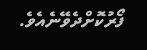ފޯރުކޮށްދެވޭނެއެވެ.